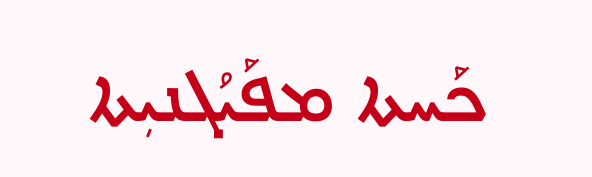ܟܰܚܬܐ ܡܦܰܝܳܓܢܝܼܬܐ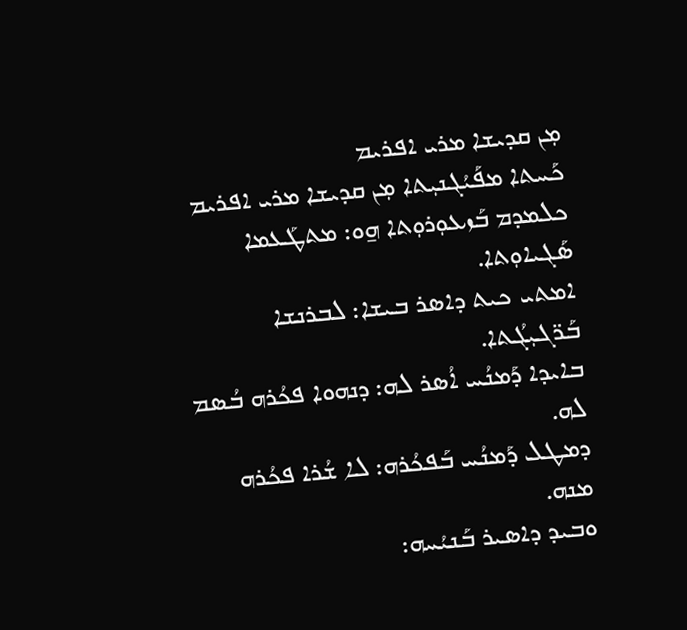ܡܼܢ ܩܕܝܫܐ ܡܪܝ ܐܦܪܝܡ
ܟܰܚܬܐ ܡܦܰܝܳܓܢܝܼܬܐ ܡܼܢ ܩܕܝܫܐ ܡܪܝ ܐܦܪܝܡ
ܟܠܡܕܡ ܒܰܙܥܘܼܪܘܼܬܐ ܗ̱ܘ: ܡܬܛܰܥܡܐ ܣܰܓܝܐܘܼܬܐ.
ܐܡܬܝ ܟܝܬ ܕܐܣܪ ܒܝܫܐ: ܠܒܪܢܫܐ ܒܰܪ̈ܓܝܼܓܳܬܐ.
ܒܐܝܕܐ ܕܰܡܢܳܚ ܐܳܣܪ ܠܗ: ܕܢܗܘܐ ܦܟܳܪܗ ܒܳܣܡ ܠܗ.
ܕܡܛܠ ܕܰܡܢܳܚ ܒܰܦܟܳܪܗ: ܠܐ ܫܳܪܐ ܦܟܳܪܗ ܡܢܗ.
ܘܒܝܕ ܕܐܣܝܪ ܒܰܢܝܳܚܗ: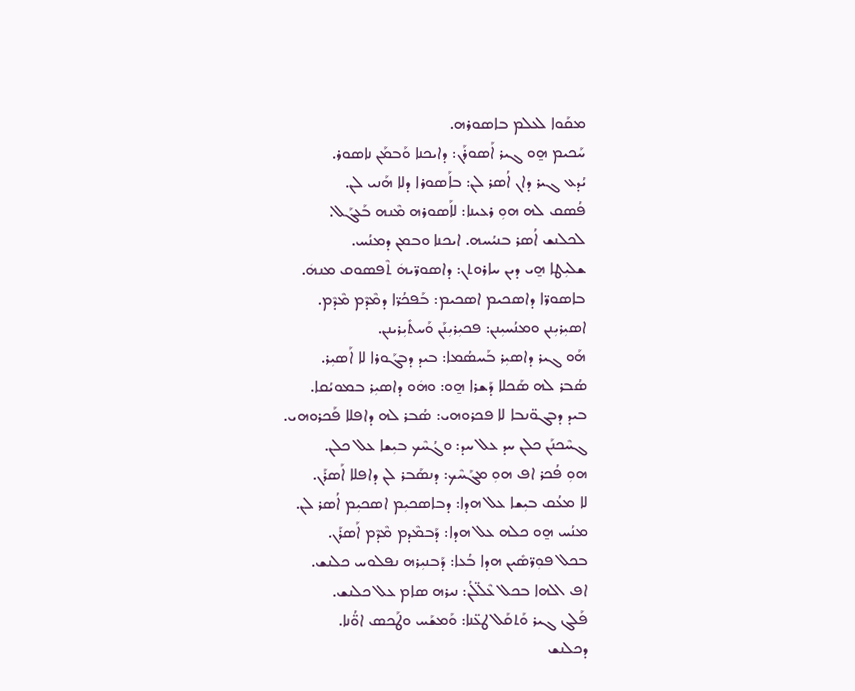ܡܩܰܘܐ ܠܥܠܡ ܒܐܣܘܪܗ.
ܚܰܟܝܡ ܗ̱ܘ ܓܝܪ ܐܰܣܘܪܰܢ: ܕܐܝܟܢܐ ܘܰܒܡܰܢ ܢܐܣܘܪ.
ܝܳܕܥ ܓܝܪ ܕܐܢ ܐܳܣܪ ܠܢ: ܒܐܰܣܘܪܐ ܕܠܐ ܗܰܢܝ ܠܢ.
ܦܳܣܩ ܠܗ ܗܘܼ ܪܥܝܢܐ: ܠܐܰܣܘܪܗ ܡܶܢܗ ܒܰܥܓܰܠ.
ܠܟܠܢܫ ܐܳܣܪ ܒܢܝܳܚܗ. ܐܝܟܢܐ ܘܒܡܢ ܕܡܢܳܚ.
ܫܠܝܼܛܐ ܗ̱ܝ ܕܝܢ ܚܐܪܘܬܢ: ܕܐܣܘܪ̈ܝܗܿ ܬܶܦܣܘܩ ܡܢܗܿ.
ܒܐܣܘܪ̈ܐ ܕܐܣܟܝܡ ܐܣܟܝܡ: ܒܰܦܟܳܪ̈ܐ ܕܡܶܕܶܡ ܡܶܕܶܡ.
ܐܣܝܼܪܝܼܢܢ ܘܡܢܳܚܝܼܢܢ: ܦܟܝܼܪܝܼܢܰܢ ܘܰܚܬܺܝܼܪܝܢܢ.
ܗܰܘ ܓܝܪ ܕܐܣܝܼܪ ܒܰܚܣܳܡܐ: ܒܝܕ ܕܒܓܰܘܪܐ ܠܐ ܐܰܣܝܼܪ.
ܣܳܒܪ ܠܗ ܣܰܟܠܐ ܕܰܫܪܐ ܗ̱ܘ: ܘܗܿܘ ܕܐܣܝܼܪ ܒܡܘܝܳܩܐ.
ܒܝܕ ܕܒܓܘ̈ܢܒܐ ܠܐ ܦܟܪܘܗܝ: ܣܳܒܪ ܠܗ ܕܐܦܠܐ ܦܰܟܪܘܗܝ.
ܓܚܶܟܢܰܢ ܟܠܢ ܚܕ ܥܠ ܚܕ: ܘܓܳܚܶܟ ܒܝܼܫܐ ܥܠ ܟܠܢ.
ܗܘܼ ܦܳܟܪ ܐܦ ܗܘܼ ܡܓܰܚܶܟ: ܕܢܣܰܒܪ ܠܢ ܕܐܦܠܐ ܐܰܣܪܰܢ.
ܠܐ ܡܥܳܩ ܒܝܼܫܐ ܥܠ ܗܕܐ: ܕܒܐܣܟܝܼܡ ܐܣܟܝܼܡ ܐܳܣܪ ܠܢ.
ܡܢܳܚ ܗ̱ܘ ܟܠܗ ܥܠ ܗܕܐ: ܕܰܒܡܶܕܡ ܡܶܕܶܡ ܐܰܣܪܰܢ.
ܒܟܠ ܦܘܼܪ̈ܣܺܝܢ ܗܕܐ ܒܳܥܐ: ܕܰܒܢܝܼܪܗ ܢܦܠܘܚ ܟܠܢܫ.
ܐܦ ܐܠܗܐ ܒܟܠ ܥܶܠ̈ܠܳܢ: ܢܝܪܗ ܣܐܡ ܥܠ ܟܠܢܫ.
ܦܰܠܓ ܓܝܪ ܘܰܬܩܰܠ ܛܥ̈ܢܐ: ܘܰܡܫܰܚ ܘܛܰܟܣ ܐܘ̈ܳܢܐ.
ܕܟܠܢܫ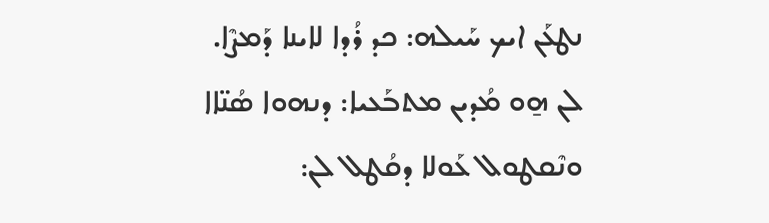ܢܛܥܰܢ ܐܝܟ ܚܰܝܠܗ: ܟܕ ܪܳܕܐ ܠܐܝܢܐ ܕܰܡܨܶܐ.
ܠܢ ܗ̱ܘ ܡܳܕܝܢ ܡܬܒܰܥܝܐ: ܕܢܗܘܐ ܣܳܢ̈ܐܐ
ܘܢܶܩܛܘܠ ܥܰܘܠܐ ܕܩܳܛܠ ܠܢ: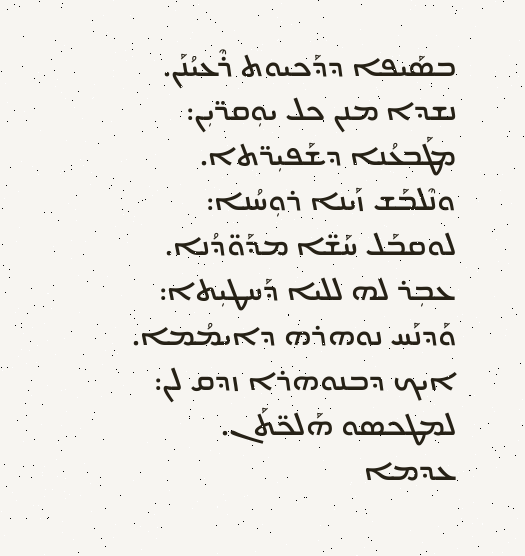ܒܣܰܝܦܐ ܕܕܰܟܝܘܬ ܪܶܥܝܳܢܰܢ.
ܢܫܕܐ ܡܢܢ ܟܠ ܝܘܼܩܪ̈ܝܼܢ: ܡܛܰܒܥܳܢܐ ܕܫܰܦܝܼܪ̈ܬܐ.
ܘܢܶܠܒܰܫ ܙܰܝܢܐ ܪܘܼܚܳܢܐ: ܠܘܩܒܰܠ ܚܰܫ̈ܐ ܡܕܰܘ̈ܕܳܢܐ.
ܥܒܼܪ ܠܗ ܠܠܝܐ ܕܰܚܛܝܼܬܐ: ܘܰܕܢܰܚ ܢܘܗܪܗ ܕܐܝܡܳܡܐ.
ܐܝܟ ܕܒܢܘܗܪܐ ܙܕܩ ܠܢ: ܠܡܛܟܣܘ ܗܰܠܟ̈ܬܰܢ.
ܥܕܡܐ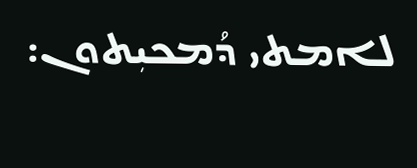ܠܐܡܬܝ ܕܳܡܟܝܼܬܘܢ: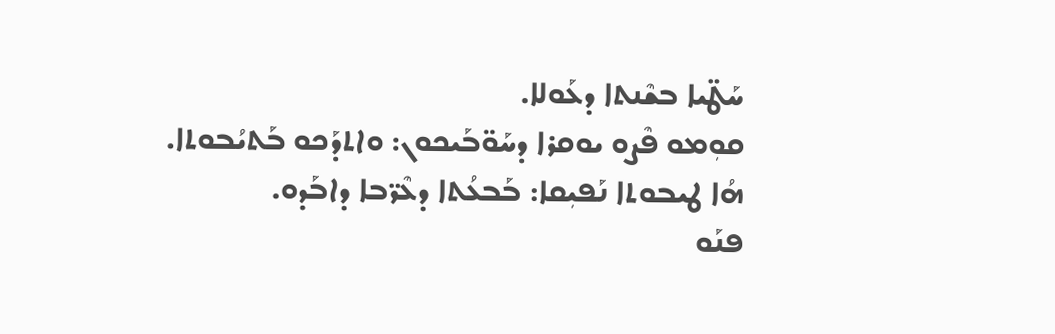ܚܰܛ̈ܝܐ ܒܫܶܢܬܐ ܕܥܰܘܠܐ.
ܩܘܼܡܘ ܦܶܨܘ ܝܘܩܪܐ ܕܚܰܘ̈ܒܰܝܟܘܢ: ܘܐܬܕܰܟܘ ܒܰܬܝܳܒܘܬܐ.
ܗܳܐ ܛܝܒܘܬܐ ܢܰܦܝܼܩܐ: ܒܰܒܥܳܬܐ ܕܥܶܪ̈ܒܐ ܕܐܒܰܕܘ.
ܦܢܰܘ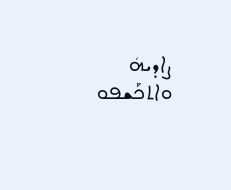ܨܐܕܝܗܿ ܘܐܬܟܰܫܦܘ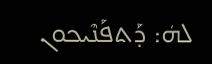ܠܗܿ: ܕܰܬܦܰܢܶܝܟܘܢ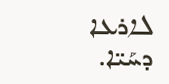ܠܐܪܥܐ ܕܚܰܝ̈ܐ.